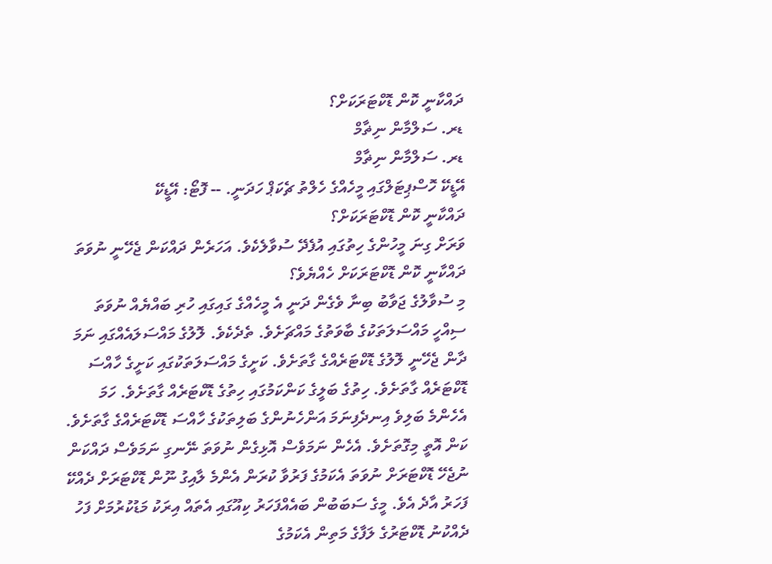ދައްކާނީ ކޮން ޑޮކްޓަރަކަށް؟
ޑރ. ސަލްމާން ނިޡާމް
ޑރ. ސަލްމާން ނިޡާމް
އޭޑީކޭ ހޮސްޕިޓަލްގައި މީހެއްގެ ހެލްތު ޗެކަޕް ހަދަނީ. -- ފޮޓޯ: އޭޑީކޭ
ދައްކާނީ ކޮން ޑޮކްޓަރަކަށް؟
ވަރަށް ގިނަ މީހުންގެ ހިތުގައި އުފެދޭ ސުވާލެކެވެ. އަހަރެން ދައްކަން ޖެހޭނީ ނުވަތަ ދައްކާނީ ކޮން ޑޮކްޓަރަކަށް ހެއްޔެވެ؟
މި ސުވާލުގެ ޖަވާބު ބިނާ ވެގެން ދަނީ އެ މީހެއްގެ ގައިގައި ހުރި ބައްޔެއް ނުވަތަ ސިއްހީ މައްސަލަތަކުގެ ބާވަތުގެ މައްޗަށެވެ. ތެދެކެވެ. ލޮލުގެ މައްސަލައެއްގައި ނަމަ ދާން ޖެހޭނީ ލޮލުގެ ޑޮކްޓަރެއްގެ ގާތަށެވެ. ކަށީގެ މައްސަލަތަކުގައި ކަށީގެ ހާއްސަ ޑޮކްޓަރެއް ގާތަށެވެ. ހިތުގެ ބަލީގެ ކަންކަމުގައި ހިތުގެ ޑޮކްޓަރެއް ގާތަށެވެ. ހަމަ އެހެންމެ ބަލިވެ އިނދެފިނަމަ އަންހެނުންގެ ބަލިތަކުގެ ހާއްސަ ޑޮކްޓަރެއްގެ ގާތަށެވެ.
ކަން އޮތީ މިގޮތަށެވެ. އެހެން ނަމަވެސް އޮޅިގެން ނުވަތަ ނޭނގި ނަމަވެސް ދައްކަން ނުޖެހޭ ޑޮކްޓަރަށް ނުވަތަ އެކަމުގެ ފަރުވާ ކުރަން އެންމެ ލާއިގު ނޫން ޑޮކްޓަރަށް ދެއްކޭ ފަހަރު އާދެ އެވެ. މީގެ ސަބަބުން ބައެއްފަހަރު ކިއޫގައި އެތައް އިރަކު މަޑުކުރުމަށް ފަހު ދެއްކުނު ޑޮކްޓަރުގެ ލަފާގެ މަތިން އެކަމުގެ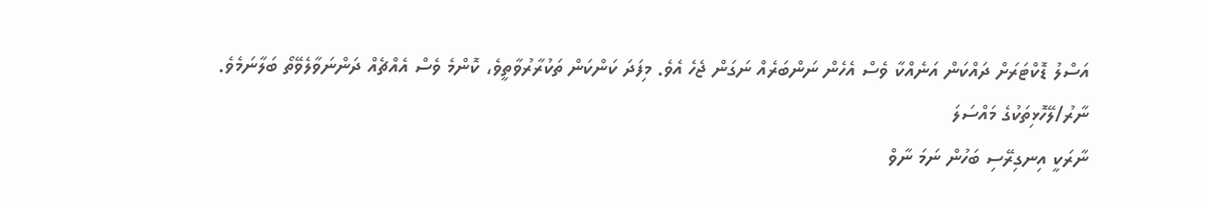އަސްލު ޑޮކްޓަރަށް ދައްކަން އަނެއްކާ ވެސް އެހެން ނަންބަރެއް ނަގަން ޖެހެ އެވެ. މިފަދަ ކަންކަން ތަކުރާރުވާތީވެ، ކޮންމެ ވެސް އެއްޗެއް ދަންނަވާލެވޭތޯ ބަލާނަމެވެ.
ނާރު/ލޭހޮޅިތަކުގެ މައްސަލަ
ނާރަކީ އިނގިރޭސި ބަހުން ނަމަ ނާވް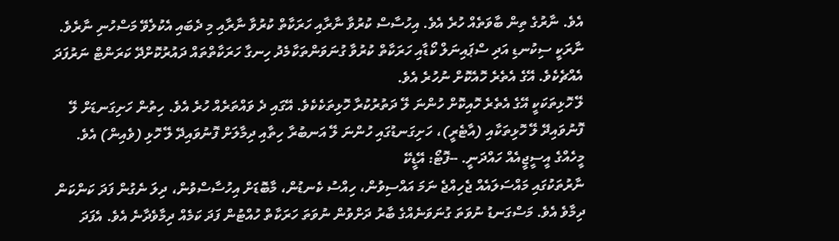އެވެ. ނާރުގެ ތިން ބާވަތެއް ހުރެ އެވެ. އިހުސާސް ކުރުވާ ނާރާއި ހަރަކާތް ކުރުވާ ނާރާއި މި ދެބައި އެކުލެވޭ މަސްހުނި ނާރެވެ. ނާރަކީ ސިކުނޑި އަދި ސްޕައިނަލް ކޯޑާއި ހަރަކާތް ކުރުވާ ގުނަވަންތަކާމެދު ހިނގާ ހަރަކާތްތައް ދައުރުކޮށްދޭ ކަރަންޓް ނަރުފަދަ އެއްޗެކެވެ. އޭގެ އެތެރެ ހޮއެކޮށް ނުހުރެ އެވެ.
ލޭ ހޮޅިތަކަކީ އޭގެ އެތެރެ ހޮއިކޮށް ހުންނަ ލޭ ދަތުރުކުރާ ހޮޅިތަކެކެވެ. އޭގައި ދެ ވައްތަރެއް ހުރެ އެވެ. ހިތުން ހަށިގަނޑަށް ލޭ ފޮނުވައިދޭ ލޭ ހޮޅިތަކާއި (އާޓެރީ)، ހަށިގަނޑުގައި ހުންނަ ލޭ އަނބުރާ ހިތާއި ދިމާލަށް ފޮނުވައިދޭ ލޭ ހޮޅި (ވެއިން) އެވެ.
މީހެއްގެ އީސީޖީއެއް ހައްދަނީ. --ފޮޓޯ: އޭޑީކޭ
ނާރުތަކުގައި މައްސަލައެއް ޖެހިއްޖެ ނަމަ އައްސިވުން، ހިއްސު ކެނޑުން، މާބޮޑަށް އިހުސާސްވުން، ދިލަ ނެގުން ފަދަ ކަންކަން ދިމާވެ އެވެ. މަސްގަނޑު ނުވަތަ ގުނަވަނެއްގެ ބާރު ދަށްވުން ނުވަތަ ހަރަކާތް ހުއްޓުން ފަދަ ކަމެއް ދިމާވެދާނެ އެވެ. އެފަދަ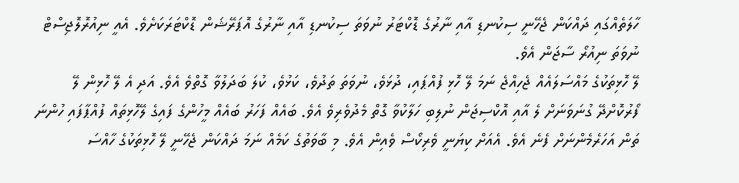ހާލަތެއްގައި ދައްކަން ޖެހޭނީ ސިކުނޑި އާއި ނާރުގެ ޑޮކްޓަރު ނުވަތަ ސިކުނޑި އާއި ނާރުގެ އޮޕަރޭޝަން ޑޮކްޓަރަކަށެވެ. އެއީ ނިއުރޮލޮޖިސްޓް ނުވަތަ ނިއުރޯ ސާޖަން އެވެ.
ލޭ ހޮޅިތަކުގެ މައްސަލައެއް ޖެހިއްޖެ ނަމަ ލޭ ހޮޅި ފުއްޕައި، ދުޅަވެ، ނުވަތަ ތަދުވެ، ކަޅުވެ، ކުލަ ބަދަލުވާ ގޮތްވެ އެވެ. އަދި އެ ލޭ ހޮޅިން ލޭ ފޯރުކޮށްދޭ ގުނަވަނަށް ލެ އާއި އޮކްސިޖަން ނުލިބި ހަލާކުވާ ގޮތް މެދުވެރިވެ އެވެ. ބައެއް ފަހަރު ބައެއް މީހުންގެ ފައިގެ ލޭހޮޅިތައް ފުއްޕާފައި ހުންނަ ތަން އަހަރެމެންނަށް ފެނެ އެވެ. އެއަށް ކިޔަނީ ވެރިކޯސް ވެއިން އެވެ. މި ބާވަތުގެ ކަމެއް ނަމަ ދައްކަން ޖެހޭނީ ލޭ ހޮޅިތަކުގެ ހާއްސަ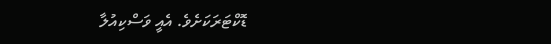ޑޮކްޓަރަކަށެވެ. އެއީ ވަސްކިއުލާ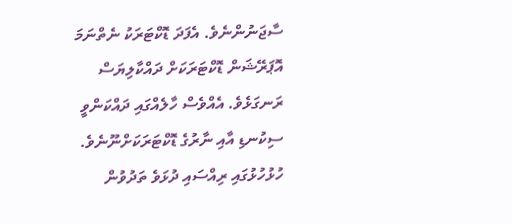ސާޖަނުންނެވެ. އެފަދަ ޑޮކްޓަރަކު ނެތްނަމަ އޮޕަރޭޝަން ޑޮކްޓަރަކަށް ދައްކާލިޔަސް ރަނގަޅެވެ. އެއްވެސް ހާލެއްގައި ދައްކަންވީ ސިކުނޑި އާއި ނާރުގެ ޑޮކްޓަރަކަށްނޫނެވެ.
ހުޅުހުޅުގައި ރިއްސައި ދުޅަވެ ތަދުވުން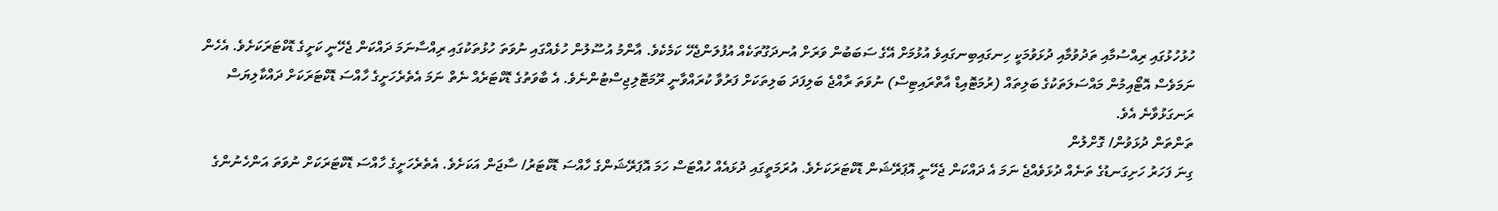ހުޅުހުޅުގައި ރިއްސުމާއި ތަދުވުމާއި ދުޅަވުމަކީ ހިނގައިބިނގައިވެ އުޅުމަށް އޭގެ ސަބަބުން ވަރަށް އުނދަގޫތަކެއް އުފުލަންޖެހޭ ކަމެކެވެ. އާންމު އުސޫލުން ހުޅެއްގައި ނުވަތަ ހުޅުތަކުގައި ރިއްސާނަމަ ދައްކަން ޖެހޭނީ ކަށީގެ ޑޮކްޓަރަކަށެވެ. އެހެން ނަމަވެސް އޮޓޯއިމުން މައްސަލަތަކުގެ ބަލިތައް (ރުމަޓޮއިޑް އާތްރައިޓިސް) ނުވަތަ ރާއްޖެ ބަލިފަދަ ބަލިތަކަށް ފަރުވާ ކުރައްވާނީ ރޫމަޓޮލިޖިސްޓުންނެވެ. އެ ބާވަތުގެ ޑޮކްޓަރެއް ނެތް ނަމަ އެތެރެހަށީގެ ހާއްސަ ޑޮކްޓަރަކަށް ދައްކާލިޔަސް ރަނގަޅުވާނެ އެވެ.
ތަންތަން ދުޅަވުން/ ގޮށްލުން
ގިނަ ފަހަރު ހަށިގަނޑުގެ ތަނެއް ދުޅަވެއްޖެ ނަމަ އެ ދައްކަން ޖެހޭނީ އޮޕަރޭޝަން ޑޮކްޓަރަކަށެވެ. އުރަމަތީގައި ދުޅައެއް ހުއްޓަސް ހަމަ އޮޕަރޭޝަންގެ ހާއްސަ ޑޮކްޓަރު/ ސާޖަން އަކަށެވެ. އެތެރެހަށީގެ ހާއްސަ ޑޮކްޓަރަކަށް ނުވަތަ އަންހެނުންގެ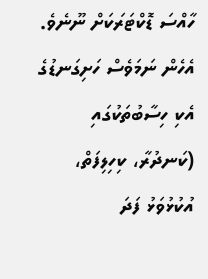ހާއްސަ ޑޮކްޓަރަކަށް ނޫނެވެ. އެހެން ނަމަވެސް ހަށިގަނޑުގެ އެކި ހިސާބުތަކުގައި (ކަނދުރާ، ކިހިލިފަތް، އުކުޅުވަޅު ފަދަ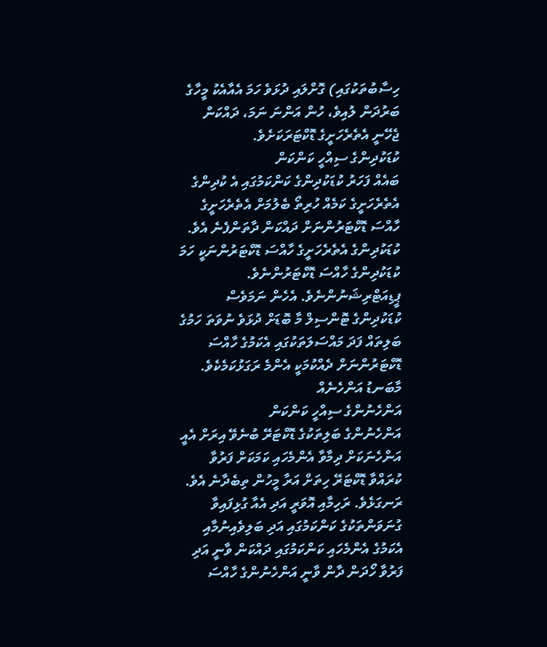ހިސާބުތަކުގައި) ގޮށްލައި ދުޅަވެ ހަމަ އެއާއެކު މީހާގެ ބަރުދަން ލުއިވެ، ހުން އަންނަ ނަމަ، ދައްކަން ޖެހޭނީ އެތެރެހަށީގެ ޑޮކްޓަރަކަށެވެ.
ކުޑަކުދިންގެ ސިއްހީ ކަންކަން
ބައެއް ފަހަރު ކުޑަކުދިންގެ ކަންކަމުގައި އެ ކުދިންގެ އެތެރެހަށީގެ ކަމެއް ހުރިތޯ ބެލުމަށް އެތެރެހަށީގެ ހާއްސަ ޑޮކްޓަރުންނަށް ދައްކަން ދާތަންފެނެ އެވެ. ކުޑަކުދިންގެ އެތެރެހަށީގެ ހާއްސަ ޑޮކްޓަރުންނަކީ ހަމަ ކުޑަކުދިންގެ ހާއްސަ ޑޮކްޓަރުންނެވެ. ޕީޑިއަޓްރިޝަނުންނެވެ. އެހެން ނަމަވެސް ކުޑަކުދިންގެ ޓޮންސިލް މާ ބޮޑަށް ދުޅަވެ ނުވަތަ ހަމުގެ ބަލިތައް ފަދަ މައްސަލަތަކުގައި އެކަމުގެ ހާއްސަ ޑޮކްޓަރުންނަށް ދެއްކުމަކީ އެންމެ ރަގަޅުކަމެކެވެ.
މާބަނޑު އަންހެނެއް
އަންހެނުންގެ ސިއްހީ ކަންކަން
އަންހެނުންގެ ބަލިތަކުގެ ޑޮކްޓަރޭ ބުނެވޭ އިރަށް އެއީ އަންހެނަކަށް ދިމާވާ އެންމެހައި ކަމަކަށް ފަރުވާ ކުރައްވާ ޑޮކްޓަރޭ ހިތަށް އަރާ މީހުން ތިބެދާނެ އެވެ. ރަނގަޅެވެ. ރަހިމާއި އޮވަރީ އަދި އެއާ ގުޅިފައިވާ ގުނަވަންތަކުގެ ކަންކަމުގައި އަދި ބަލިވެއިނުމާއި އެކަމުގެ އެންމެހައި ކަންކަމުގައި ދައްކަން ވާނީ އަދި ފަރުވާ ހޯދަން ދާން ވާނީ އަންހެނުންގެ ހާއްސަ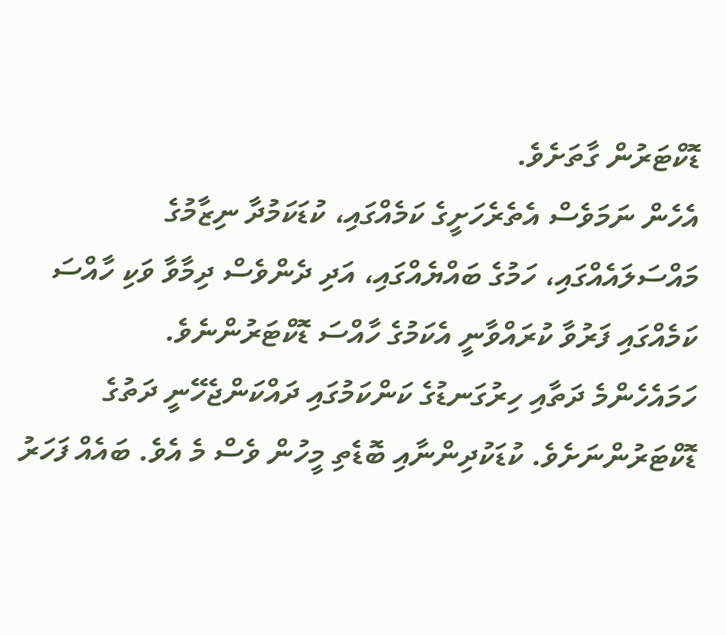ޑޮކްޓަރުން ގާތަށެވެ.
އެހެން ނަމަވެސް އެތެރެހަށީގެ ކަމެއްގައި، ކުޑަކަމުދާ ނިޒާމުގެ މައްސަލައެއްގައި، ހަމުގެ ބައްޔެއްގައި، އަދި ދެންވެސް ދިމާވާ ވަކި ހާއްސަ ކަމެއްގައި ފަރުވާ ކުރައްވާނީ އެކަމުގެ ހާއްސަ ޑޮކްޓަރުންނެވެ.
ހަމައެހެންމެ ދަތާއި ހިރުގަނޑުގެ ކަންކަމުގައި ދައްކަންޖެހޭނީ ދަތުގެ ޑޮކްޓަރުންނަށެވެ. ކުޑަކުދިންނާއި ބޮޑެތި މީހުން ވެސް މެ އެވެ. ބައެއް ފަހަރު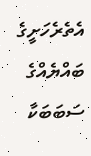އެތެރެހަށީގެ ބައްޔެއްގެ ސަބަބަކާ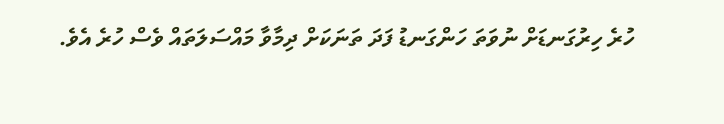ހުރެ ހިރުގަނޑަށް ނުވަތަ ހަންގަނޑު ފަދަ ތަނަކަށް ދިމާވާ މައްސަލަތައް ވެސް ހުރެ އެވެ.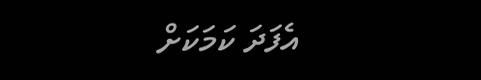އެފަދަ ކަމަކަށް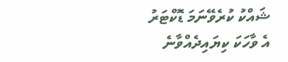ޝައްކު ކުރެވޭނަމަ ޑޮކްޓަރު އެ ވާހަކަ ކިޔައިދެއްވާނެ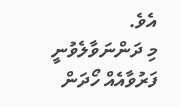އެވެ.
މި ދަންނަވާލެވުނީ ފަރުވާއެއް ހޯދަން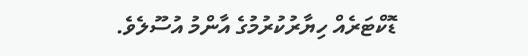ޑޮކްޓަރެއް ހިޔާރުކުރުމުގެ އާންމު އުސޫލެވެ.